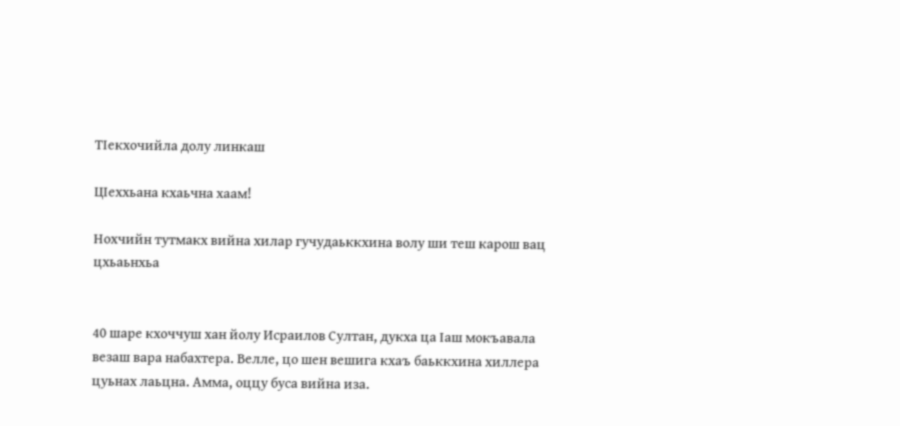ТIекхочийла долу линкаш

ЦIеххьана кхаьчна хаам!

Нохчийн тутмакх вийна хилар гучудаьккхина волу ши теш карош вац цхьаьнхьа


40 шаре кхоччуш хан йолу Исраилов Султан, дукха ца Iаш мокъавала везаш вара набахтера. Велле, цо шен вешига кхаъ баьккхина хиллера цуьнах лаьцна. Амма, оццу буса вийна иза.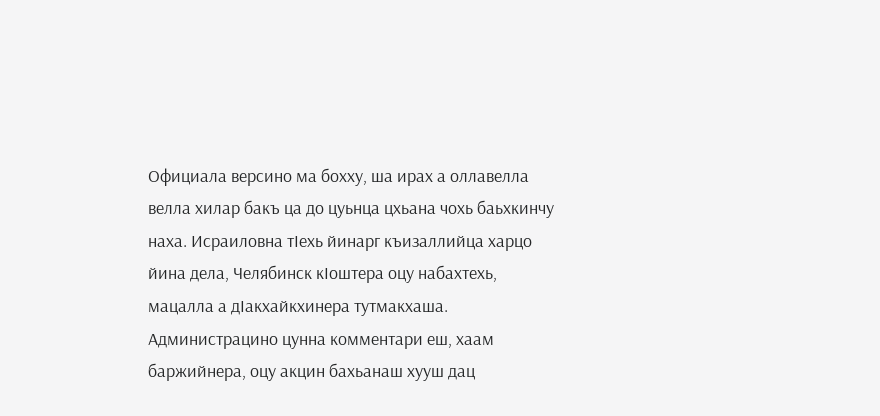Официала версино ма бохху, ша ирах а оллавелла велла хилар бакъ ца до цуьнца цхьана чохь баьхкинчу наха. Исраиловна тIехь йинарг къизаллийца харцо йина дела, Челябинск кIоштера оцу набахтехь, мацалла а дIакхайкхинера тутмакхаша. Администрацино цунна комментари еш, хаам баржийнера, оцу акцин бахьанаш хууш дац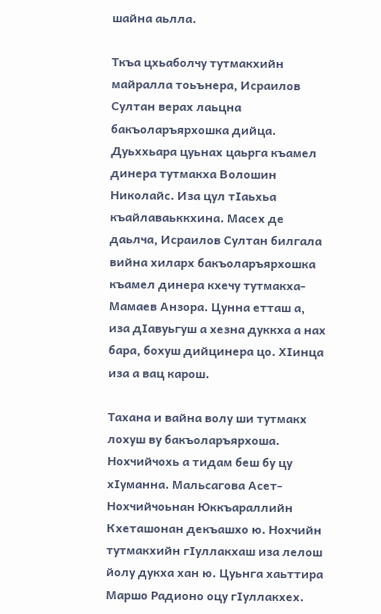шайна аьлла.

Ткъа цхьаболчу тутмакхийн майралла тоьънера, Исраилов Султан верах лаьцна бакъоларъярхошка дийца. Дуьххьара цуьнах цаьрга къамел динера тутмакха Волошин Николайс. Иза цул тIаьхьа къайлаваьккхина. Масех де даьлча, Исраилов Султан билгала вийна хиларх бакъоларъярхошка къамел динера кхечу тутмакха-Мамаев Анзора. Цунна етташ а, иза дIавуьгуш а хезна дуккха а нах бара, бохуш дийцинера цо. ХIинца иза а вац карош.

Тахана и вайна волу ши тутмакх лохуш ву бакъоларъярхоша. Нохчийчохь а тидам беш бу цу хIуманна. Мальсагова Асет-Нохчийчоьнан Юккъараллийн Кхеташонан декъашхо ю. Нохчийн тутмакхийн гIуллакхаш иза лелош йолу дукха хан ю. Цуьнга хаьттира Маршо Радионо оцу гIуллакхех.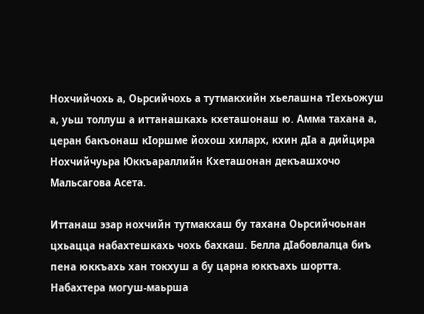Нохчийчохь а, Оьрсийчохь а тутмакхийн хьелашна тIехьожуш а, уьш толлуш а иттанашкахь кхеташонаш ю. Амма тахана а, церан бакъонаш кIоршме йохош хиларх, кхин дIа а дийцира Нохчийчуьра Юккъараллийн Кхеташонан декъашхочо Мальсагова Асета.

Иттанаш эзар нохчийн тутмакхаш бу тахана Оьрсийчоьнан цхьацца набахтешкахь чохь бахкаш. Белла дIабовлалца биъ пена юккъахь хан токхуш а бу царна юккъахь шортта. Набахтера могуш-маьрша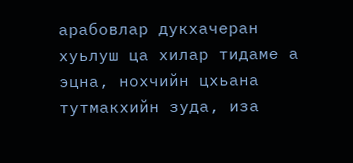арабовлар дукхачеран хуьлуш ца хилар тидаме а эцна, нохчийн цхьана тутмакхийн зуда, иза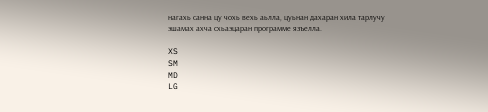нагахь санна цу чохь вехь аьлла, цуьнан дахаран хила тарлучу эшамах ахча схьаэцаран программе язъелла.

XS
SM
MD
LG